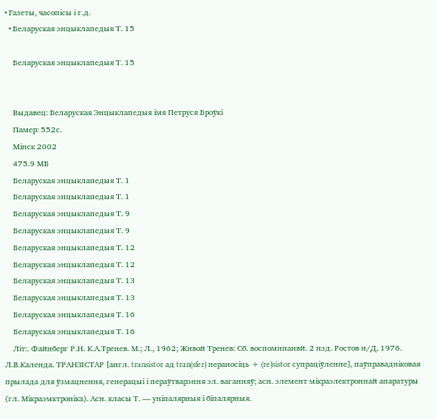• Газеты, часопісы і г.д.
  • Беларуская энцыклапедыя Т. 15

    Беларуская энцыклапедыя Т. 15


    Выдавец: Беларуская Энцыклапедыя імя Петруся Броўкі
    Памер: 552с.
    Мінск 2002
    475.9 МБ
    Беларуская энцыклапедыя Т. 1
    Беларуская энцыклапедыя Т. 1
    Беларуская энцыклапедыя Т. 9
    Беларуская энцыклапедыя Т. 9
    Беларуская энцыклапедыя Т. 12
    Беларуская энцыклапедыя Т. 12
    Беларуская энцыклапедыя Т. 13
    Беларуская энцыклапедыя Т. 13
    Беларуская энцыклапедыя Т. 16
    Беларуская энцыклапедыя Т. 16
    Літ:. Файнберг Р.Н. К.А.Тренев. М.; Л., 1962; Жнвой Тренев: Сб. воспомннанвй. 2 нзд. Ростов н/Д, 1976. Л.В.Календа. ТРАНЗІСТАР [англ. transistor ад tran(sfer) пераносіць + (re)sistor супраціўленне], паўправадніковая прылада для ўзмацнення, генерацыі і пераўтварэння эл. ваганняў; асн. элемент мікраэлектроннай апаратуры (гл. Мікраэмктроніка). Асн. класы Т. — уніпалярныя і біпалярныя.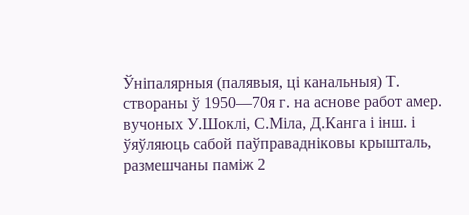Ўніпалярныя (палявыя, ці канальныя) Т. створаны ў 1950—70я г. на аснове работ амер. вучоных У.Шоклі, С.Міла, Д.Канга і інш. і ўяўляюць сабой паўправадніковы крышталь, размешчаны паміж 2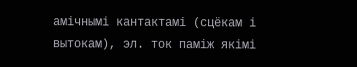амічнымі кантактамі (сцёкам і вытокам), эл. ток паміж якімі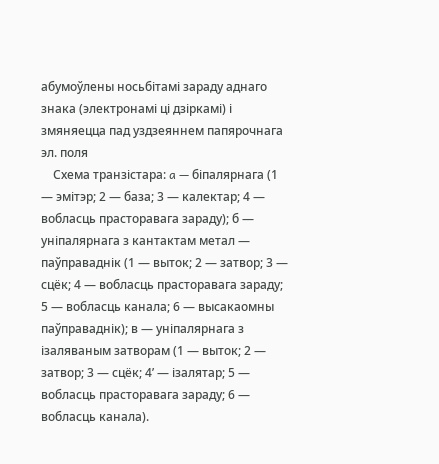абумоўлены носьбітамі зараду аднаго знака (электронамі ці дзіркамі) і змяняецца пад уздзеяннем папярочнага эл. поля
    Схема транзістара: a — біпалярнага (1 — эмітэр; 2 — база; 3 — калектар; 4 — вобласць прасторавага зараду); б — уніпалярнага з кантактам метал — паўправаднік (1 — выток; 2 — затвор; 3 — сцёк; 4 — вобласць прасторавага зараду; 5 — вобласць канала; 6 — высакаомны паўправаднік); в — уніпалярнага з ізаляваным затворам (1 — выток; 2 — затвор; 3 — сцёк; 4’ — ізалятар; 5 — вобласць прасторавага зараду; 6 — вобласць канала).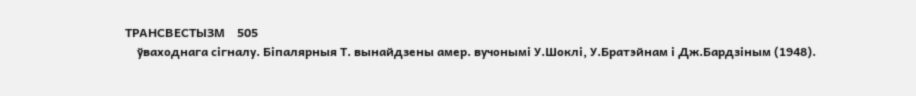ТРАНСВЕСТЫЗМ    505
    ўваходнага сігналу. Біпалярныя Т. вынайдзены амер. вучонымі У.Шоклі, У.Братэйнам і Дж.Бардзіным (1948).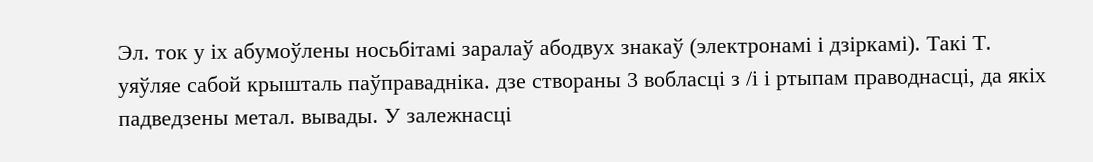Эл. ток у іх абумоўлены носьбітамі заралаў абодвух знакаў (электронамі і дзіркамі). Такі Т. уяўляе сабой крышталь паўправадніка. дзе створаны 3 вобласці з /і і ртыпам праводнасці, да якіх падведзены метал. вывады. У залежнасці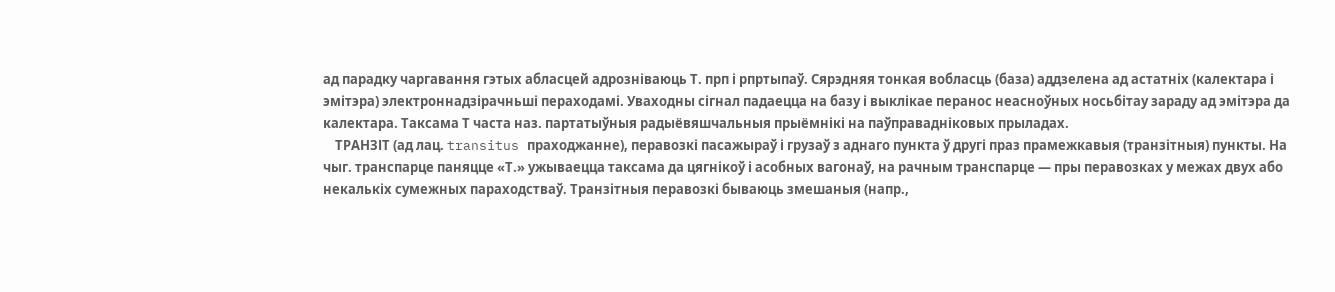ад парадку чаргавання гэтых абласцей адрозніваюць Т. прп і рпртыпаў. Сярэдняя тонкая вобласць (база) аддзелена ад астатніх (калектара і эмітэра) электроннадзірачньші пераходамі. Уваходны сігнал падаецца на базу і выклікае перанос неасноўных носьбітау зараду ад эмітэра да калектара. Таксама Т часта наз. партатыўныя радыёвяшчальныя прыёмнікі на паўправадніковых прыладах.
    ТРАНЗІТ (ад лац. transitus праходжанне), перавозкі пасажыраў і грузаў з аднаго пункта ў другі праз прамежкавыя (транзітныя) пункты. На чыг. транспарце паняцце «Т.» ужываецца таксама да цягнікоў і асобных вагонаў, на рачным транспарце — пры перавозках у межах двух або некалькіх сумежных параходстваў. Транзітныя перавозкі бываюць змешаныя (напр.,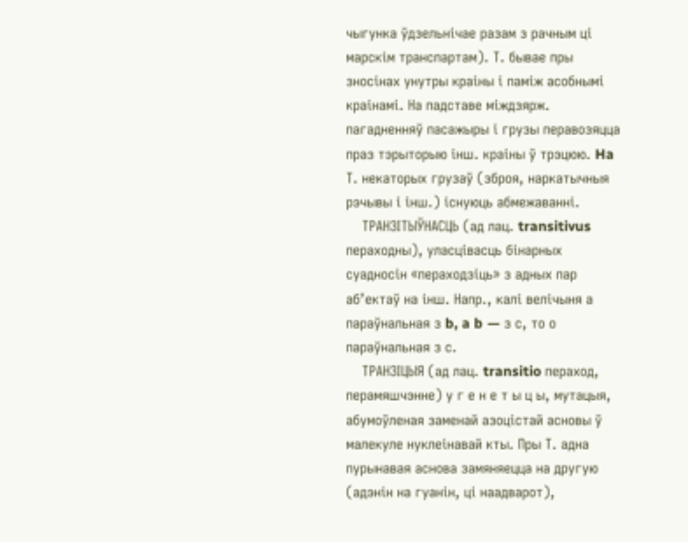чыгунка ўдзельнічае разам з рачным ці марскім транспартам). Т. бывае пры зносінах унутры краіны і паміж асобнымі краінамі. На падставе міждзярж. пагадненняў пасажыры і грузы перавозяцца праз тэрыторыю інш. краіны ў трэцюю. Ha Т. некаторых грузаў (зброя, наркатычныя рэчывы і інш.) існуюць абмежаванні.
    ТРАНЗІТЫЎНАСЦЬ (ад лац. transitivus пераходны), уласцівасць бінарных суадносін «пераходзіць» з адных пар аб’ектаў на інш. Напр., калі велічыня а параўнальная з b, a b — з с, то о параўнальная з с.
    ТРАНЗІЦЫЯ (ад лац. transitio пераход, перамяшчэнне) у г е н е т ы ц ы, мутацыя, абумоўленая заменай азоцістай асновы ў малекуле нуклеінавай кты. Пры Т. адна пурынавая аснова замяняецца на другую (адэнін на гуанін, ці наадварот),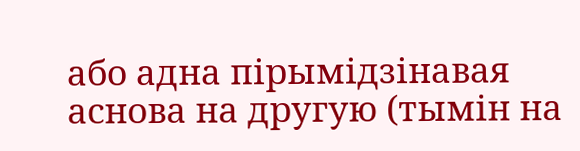або адна пірымідзінавая аснова на другую (тымін на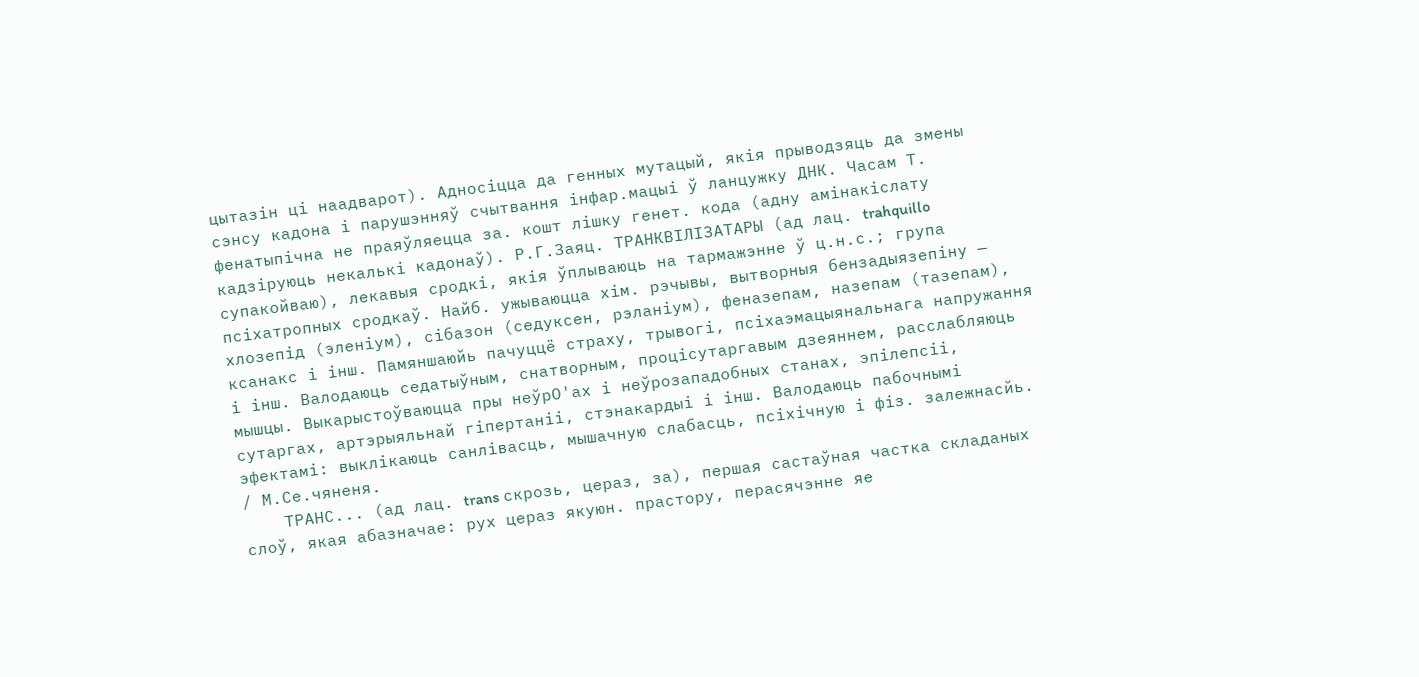цытазін ці наадварот). Адносіцца да генных мутацый, якія прыводзяць да змены сэнсу кадона і парушэнняў счытвання інфар.мацыі ў ланцужку ДНК. Часам Т. фенатыпічна не праяўляецца за. кошт лішку генет. кода (адну амінакіслату кадзіруюць некалькі кадонаў). Р.Г.Заяц. ТРАНКВІЛІЗАТАРЫ (ад лац. trahquillo супакойваю), лекавыя сродкі, якія ўплываюць на тармажэнне ў ц.н.с.; група псіхатропных сродкаў. Найб. ужываюцца хім. рэчывы, вытворныя бензадыязепіну — хлозепід (эленіум), сібазон (седуксен, рэланіум), феназепам, назепам (тазепам), ксанакс і інш. Памяншаюйь пачуццё страху, трывогі, псіхаэмацыянальнага напружання і інш. Валодаюць седатыўным, снатворным, процісутаргавым дзеяннем, расслабляюць мышцы. Выкарыстоўваюцца пры неўрО'ах і неўрозападобных станах, эпілепсіі, сутаргах, артэрыяльнай гіпертаніі, стэнакардыі і інш. Валодаюць пабочнымі эфектамі: выклікаюць санлівасць, мышачную слабасць, псіхічную і фіз. залежнасйь. / М.Се.чяненя.
    ТРАНС... (ад лац. trans скрозь, цераз, за), першая састаўная частка складаных слоў, якая абазначае: рух цераз якуюн. прастору, перасячэнне яе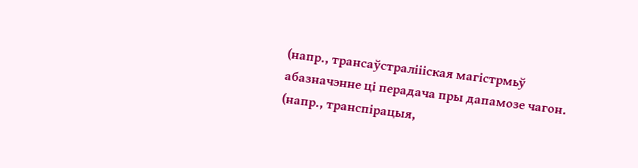(напр., трансаўстраліііская магістрмьў абазначэнне ці перадача пры дапамозе чагон. (напр., транспірацыя,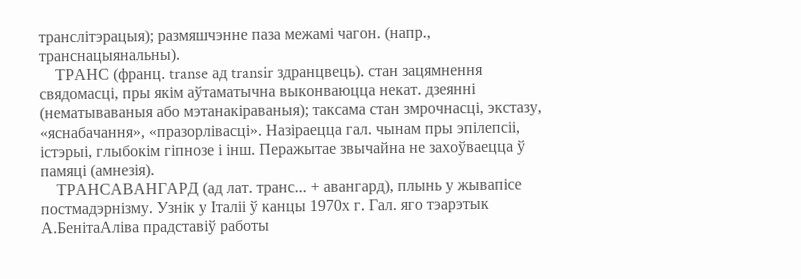транслітэрацыя); размяшчэнне паза межамі чагон. (напр., транснацыянальны).
    ТРАНС (франц. transe ад transir здранцвець). стан зацямнення свядомасці, пры якім аўтаматычна выконваюцца некат. дзеянні (нематываваныя або мэтанакіраваныя); таксама стан змрочнасці, экстазу, «яснабачання», «празорлівасці». Назіраецца гал. чынам пры эпілепсіі, істэрыі, глыбокім гіпнозе і інш. Перажытае звычайна не захоўваецца ў памяці (амнезія).
    ТРАНСАВАНГАРД (ад лат. транс... + авангард), плынь у жывапісе постмадэрнізму. Узнік у Італіі ў канцы 1970х г. Гал. яго тэарэтык А.БенітаАліва прадставіў работы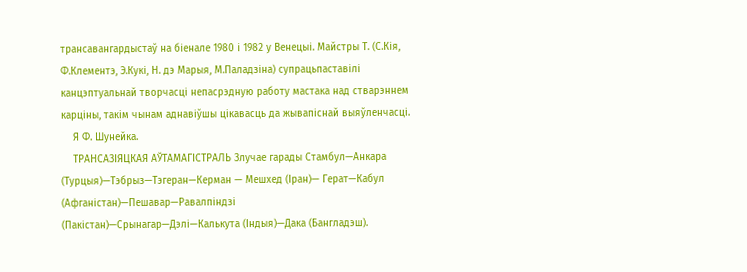трансавангардыстаў на біенале 1980 і 1982 у Венецыі. Майстры Т. (С.Кія, Ф.Клементэ, Э.Кукі, Н. дэ Марыя, М.Паладзіна) супрацьпаставілі канцэптуальнай творчасці непасрэдную работу мастака над стварэннем карціны, такім чынам аднавіўшы цікавасць да жывапіснай выяўленчасці.
    Я Ф. Шунейка.
    ТРАНСАЗІЯЦКАЯ АЎТАМАГІСТРАЛЬ Злучае гарады Стамбул—Анкара (Турцыя)—Тэбрыз—Тэгеран—Керман — Мешхед (Іран)— Герат—Кабул (Афганістан)—Пешавар—Равалпіндзі (Пакістан)—Срынагар—Дэлі—Калькута (Індыя)—Дака (Бангладэш).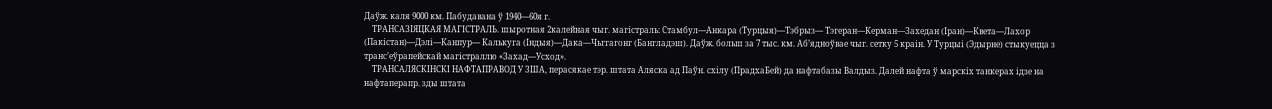Даўж. каля 9000 км. Пабудавана ў 1940—60я г.
    ТРАНСАЗІЯЦКАЯ МАГІСТРАЛЬ. шыротная 2калейная чыг. магістраль: Стамбул—Анкара (Турцыя)—Тэбрыз— Тэгеран—Керман—Захедан (Іран)—Квета—Лахор (Пакістан)—Дэлі—Канпур— Калькуга (Індыя)—Дака—Чьггагонг (Бангладэш). Даўж. больш за 7 тыс. км. Аб’ядноўвае чыг. сетку 5 краін. У Турцыі (Эдырне) стыкуецца з транс’еўрапейскай магістраллю «Захад—Усход».
    ТРАНСАЛЯСКІНСКІ НАФТАПРАВОД У ЗША, перасякае тэр. штата Аляска ад Паўн. схілу (ПрадхаБей) да нафтабазы Валдыз. Далей нафта ў марскіх танкерах ідзе на нафтаперапр. зды штата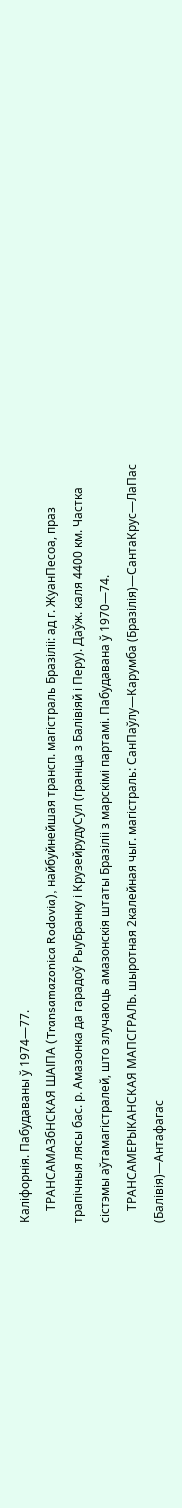Каліфорнія. Пабудаваны ў 1974—77.
    ТРАНСАМАЗбНСКАЯ ШАІПА (Transamazonica Rodovia), найбуйнейшая трансп. магістраль Бразіліі: ад г. ЖуанПесоа, праз трапічныя лясы бас. р. Амазонка да гарадоў РыуБранку і КрузейрудуСул (граніца з Балівіяй і Перу). Даўж. каля 4400 км. Частка сістэмы аўтамагістралей, што злучаюць амазонскія штаты Бразіліі з марскімі партамі. Пабудавана ў 1970—74.
    ТРАНСАМЕРЫКАНСКАЯ МАПСГРАЛЬ. шыротная 2калейная чыг. магістраль: СанПаўлу—Карумба (Бразілія)—СантаКрус—ЛаПас (Балівія)—Антафагас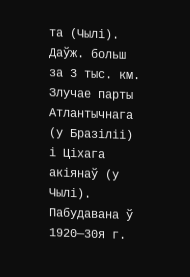та (Чылі). Даўж. больш за 3 тыс. км. Злучае парты Атлантычнага (у Бразіліі) і Ціхага акіянаў (у Чылі). Пабудавана ў 1920—30я г.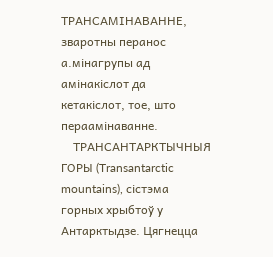ТРАНСАМІНАВАННЕ, зваротны перанос а.мінагрупы ад амінакіслот да кетакіслот, тое, што пераамінаванне.
    ТРАНСАНТАРКТЫЧНЫЯ ГОРЫ (Transantarctic mountains), сістэма горных хрыбтоў у Антарктыдзе. Цягнецца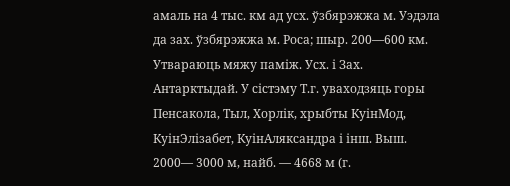амаль на 4 тыс. км ад усх. ўзбярэжжа м. Уэдэла да зах. ўзбярэжжа м. Роса; шыр. 200—600 км. Утвараюць мяжу паміж. Усх. і Зах. Антарктыдай. У сістэму Т.г. уваходзяць горы Пенсакола, Тыл, Хорлік, хрыбты КуінМод, КуінЭлізабет, КуінАляксандра і інш. Выш. 2000— 3000 м, найб. — 4668 м (г.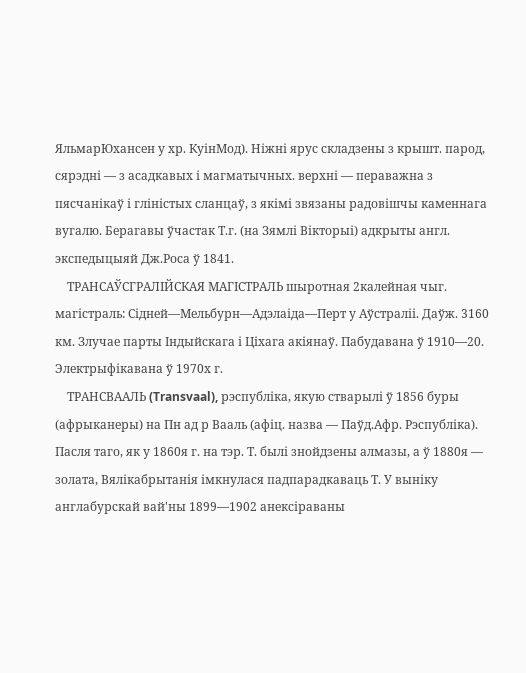ЯльмарЮхансен у хр. КуінМод). Ніжні ярус складзены з крышт. парод, сярэдні — з асадкавых і магматычных. верхні — пераважна з пясчанікаў і гліністых сланцаў, з якімі звязаны радовішчы каменнага вугалю. Берагавы ўчастак Т.г. (на Зямлі Вікторыі) адкрыты англ. экспедыцыяй Дж.Роса ў 1841.
    ТРАНСАЎСГРАЛІЙСКАЯ МАГІСТРАЛЬ шыротная 2калейная чыг. магістраль: Сідней—Мельбурн—Адэлаіда—Перт у Аўстраліі. Даўж. 3160 км. Злучае парты Індыйскага і Ціхага акіянаў. Пабудавана ў 1910—20. Электрыфікавана ў 1970х г.
    ТРАНСВААЛЬ (Transvaal), рэспубліка, якую стварылі ў 1856 буры (афрыканеры) на Пн ад р Вааль (афіц. назва — Паўд.Афр. Рэспубліка). Пасля таго, як у 1860я г. на тэр. Т. былі знойдзены алмазы, а ў 1880я — золата, Вялікабрытанія імкнулася падпарадкаваць Т. У выніку англабурскай вай'ны 1899—1902 анексіраваны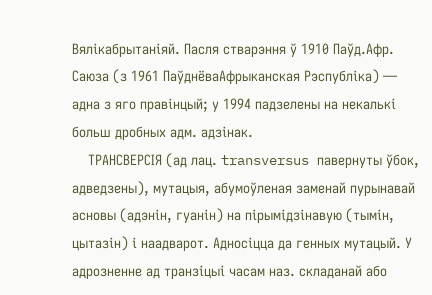Вялікабрытаніяй. Пасля стварэння ў 1910 Паўд.Афр. Саюза (з 1961 ПаўднёваАфрыканская Рэспубліка) — адна з яго правінцый; у 1994 падзелены на некалькі больш дробных адм. адзінак.
    ТРАНСВЕРСІЯ (ад лац. transversus павернуты ўбок, адведзены), мутацыя, абумоўленая заменай пурынавай асновы (адэнін, гуанін) на пірымідзінавую (тымін, цытазін) і наадварот. Адносіцца да генных мутацый. У адрозненне ад транзіцыі часам наз. складанай або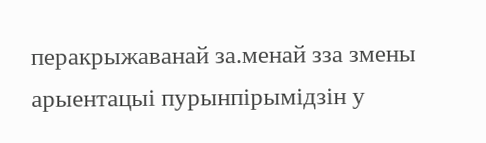перакрыжаванай за.менай зза змены арыентацыі пурынпірымідзін у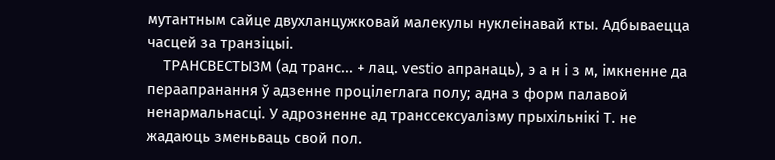мутантным сайце двухланцужковай малекулы нуклеінавай кты. Адбываецца часцей за транзіцыі.
    ТРАНСВЕСТЫЗМ (ад транс... + лац. vestio апранаць), э а н і з м, імкненне да пераапранання ў адзенне процілеглага полу; адна з форм палавой ненармальнасці. У адрозненне ад транссексуалізму прыхільнікі Т. не жадаюць зменьваць свой пол.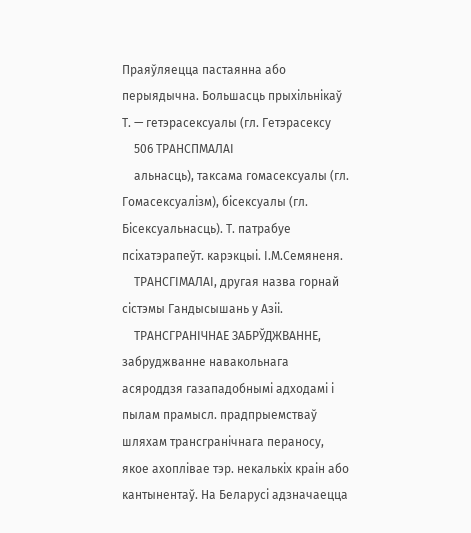Праяўляецца пастаянна або перыядычна. Большасць прыхільнікаў Т. — гетэрасексуалы (гл. Гетэрасексу
    506 ТРАНСПМАЛАІ
    альнасць), таксама гомасексуалы (гл. Гомасексуалізм), бісексуалы (гл. Бісексуальнасць). Т. патрабуе псіхатэрапеўт. карэкцыі. І.М.Семяненя.
    ТРАНСГІМАЛАІ, другая назва горнай сістэмы Гандысышань у Азіі.
    ТРАНСГРАНІЧНАЕ ЗАБРЎДЖВАННЕ, забруджванне навакольнага асяроддзя газападобнымі адходамі і пылам прамысл. прадпрыемстваў шляхам трансгранічнага пераносу, якое ахоплівае тэр. некалькіх краін або кантынентаў. На Беларусі адзначаецца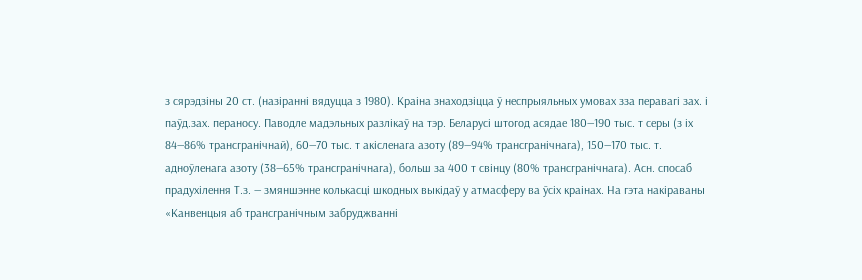з сярэдзіны 20 ст. (назіранні вядуцца з 1980). Краіна знаходзіцца ў неспрыяльных умовах зза перавагі зах. і паўд.зах. пераносу. Паводле мадэльных разлікаў на тэр. Беларусі штогод асядае 180—190 тыс. т серы (з іх 84—86% трансгранічнай), 60—70 тыс. т акісленага азоту (89—94% трансгранічнага), 150—170 тыс. т. адноўленага азоту (38—65% трансгранічнага), больш за 400 т свінцу (80% трансгранічнага). Асн. спосаб прадухілення Т.з. — змяншэнне колькасці шкодных выкідаў у атмасферу ва ўсіх краінах. На гэта накіраваны «Канвенцыя аб трансгранічным забруджванні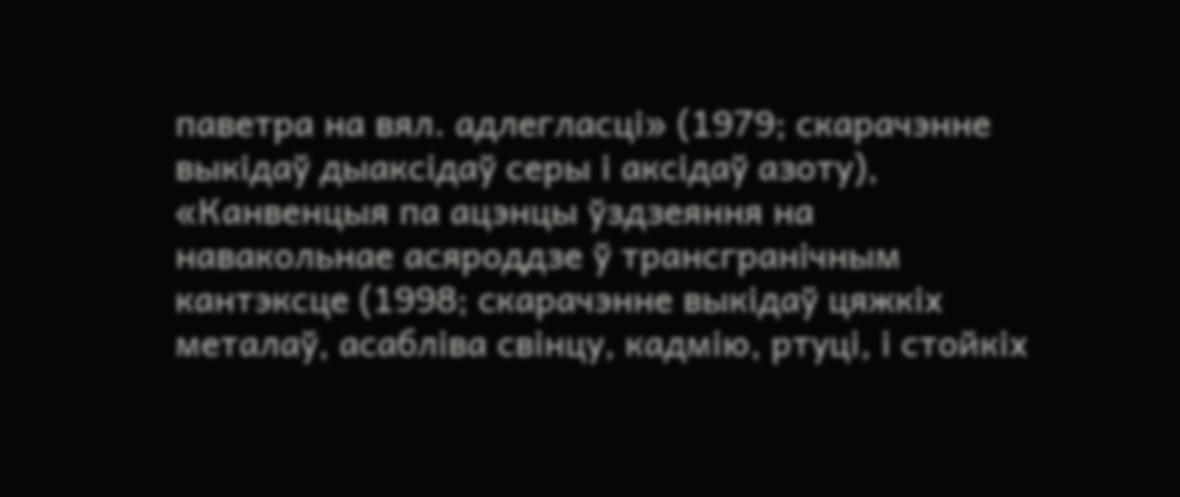паветра на вял. адлегласці» (1979; скарачэнне выкідаў дыаксідаў серы і аксідаў азоту), «Канвенцыя па ацэнцы ўздзеяння на навакольнае асяроддзе ў трансгранічным кантэксце (1998; скарачэнне выкідаў цяжкіх металаў, асабліва свінцу, кадмію, ртуці, і стойкіх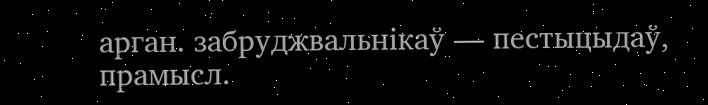арган. забруджвальнікаў — пестыцыдаў, прамысл.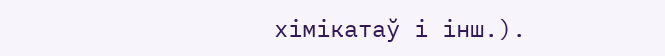хімікатаў і інш.).